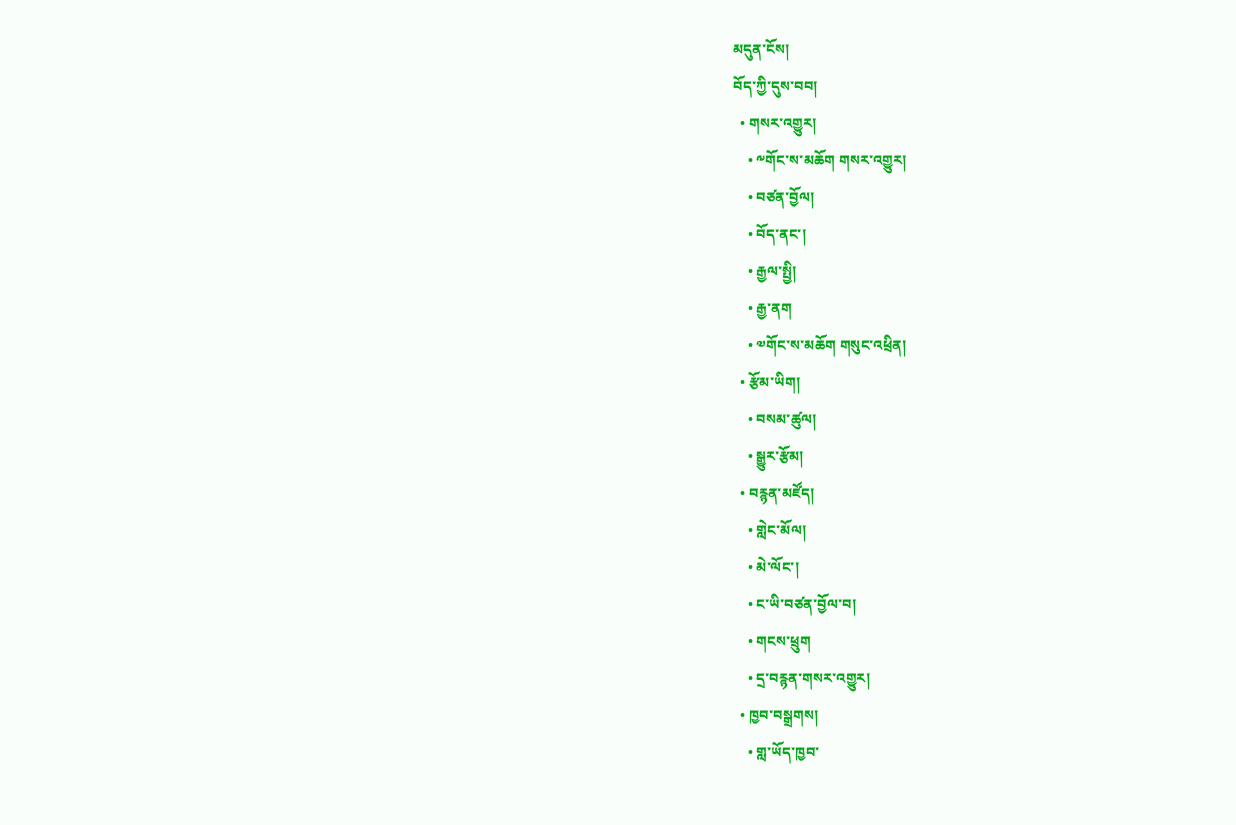མདུན་ངོས།
བོད་ཀྱི་དུས་བབ།
  • གསར་འགྱུར།
    • ༸གོང་ས་མཆོག གསར་འགྱུར།
    • བཙན་བྱོལ།
    • བོད་ནང་།
    • རྒྱལ་སྤྱི།
    • རྒྱ་ནག
    • ༧གོང་ས་མཆོག གསུང་འཕྲིན།
  • རྩོམ་ཡིག།
    • བསམ་ཚུལ།
    • སྒྱུར་རྩོམ།
  • བརྙན་མཛོད།
    • གླེང་མོལ།
    • མེ་ལོང་།
    • ང་ཡི་བཙན་བྱོལ་བ།
    • གངས་ཕྲུག
    • དྲ་བརྙན་གསར་འགྱུར།
  • ཁྱབ་བསྒྲགས།
    • གླ་ཡོད་ཁྱབ་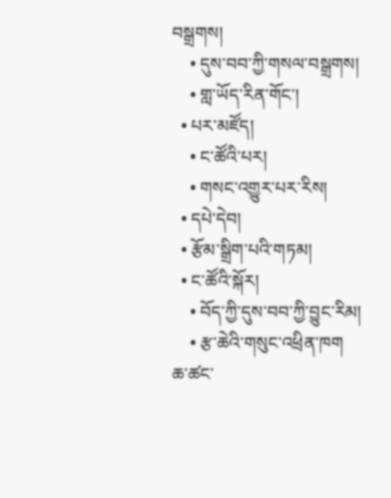བསྒྲགས།
    • དུས་བབ་ཀྱི་གསལ་བསྒྲགས།
    • གླ་ཡོད་རིན་གོང་།
  • པར་མཛོད།
    • ང་ཚོའི་པར།
    • གསང་འགྱུར་པར་རིས།
  • དཔེ་དེབ།
  • རྩོམ་སྒྲིག་པའི་གཏམ།
  • ང་ཚོའི་སྐོར།
    • བོད་ཀྱི་དུས་བབ་ཀྱི་བྱུང་རིམ།
    • རྩ་ཆེའི་གསུང་འཕྲིན་ཁག
ཆ་ཚང་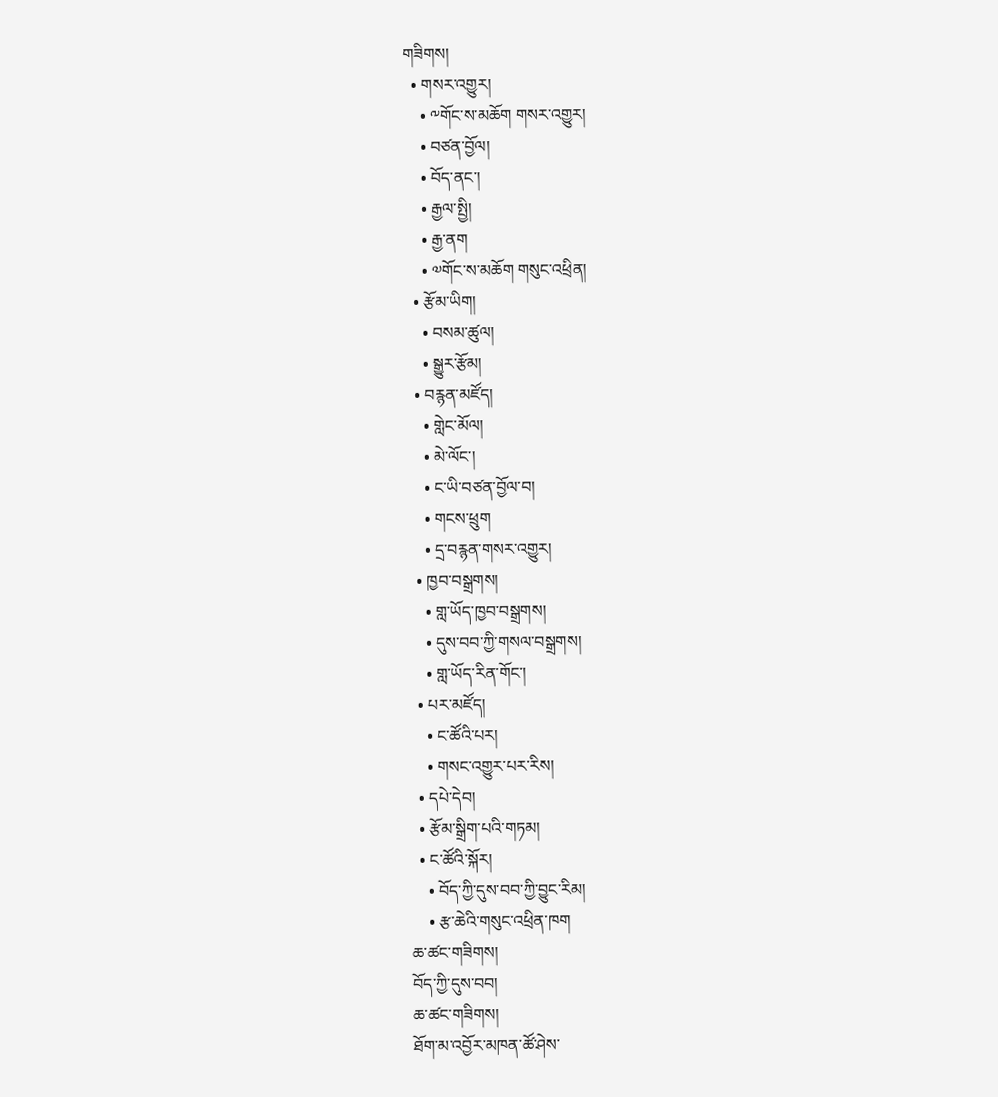གཟིགས།
  • གསར་འགྱུར།
    • ༸གོང་ས་མཆོག གསར་འགྱུར།
    • བཙན་བྱོལ།
    • བོད་ནང་།
    • རྒྱལ་སྤྱི།
    • རྒྱ་ནག
    • ༧གོང་ས་མཆོག གསུང་འཕྲིན།
  • རྩོམ་ཡིག།
    • བསམ་ཚུལ།
    • སྒྱུར་རྩོམ།
  • བརྙན་མཛོད།
    • གླེང་མོལ།
    • མེ་ལོང་།
    • ང་ཡི་བཙན་བྱོལ་བ།
    • གངས་ཕྲུག
    • དྲ་བརྙན་གསར་འགྱུར།
  • ཁྱབ་བསྒྲགས།
    • གླ་ཡོད་ཁྱབ་བསྒྲགས།
    • དུས་བབ་ཀྱི་གསལ་བསྒྲགས།
    • གླ་ཡོད་རིན་གོང་།
  • པར་མཛོད།
    • ང་ཚོའི་པར།
    • གསང་འགྱུར་པར་རིས།
  • དཔེ་དེབ།
  • རྩོམ་སྒྲིག་པའི་གཏམ།
  • ང་ཚོའི་སྐོར།
    • བོད་ཀྱི་དུས་བབ་ཀྱི་བྱུང་རིམ།
    • རྩ་ཆེའི་གསུང་འཕྲིན་ཁག
ཆ་ཚང་གཟིགས།
བོད་ཀྱི་དུས་བབ།
ཆ་ཚང་གཟིགས།
ཐོག་མ་འབྱོར་མཁན་ཚོ་ཤེས་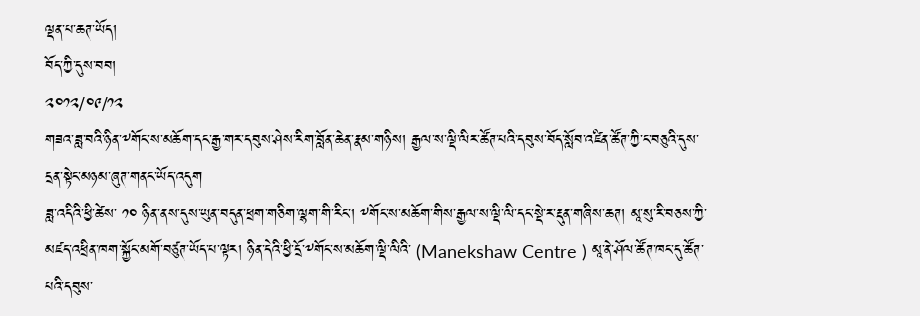ལྡན་པ་ཆཊ་ཡོད།
བོད་ཀྱི་དུས་བབ།
༢༠༡༢/༠༩/༡༢
གཟའ་ཟླ་བའི་ཉིན་༸གོང་ས་མཆོག་དང་རྒྱ་གར་དབུས་ཤེས་རིག་བློན་ཆེན་རྣམ་གཉིས། རྒྱལ་ས་ལྡི་ལིར་ཚོཊ་པའི་དབུས་བོད་སློབ་འཛིན་ཚོཊ་ཀྱི་ང་བཅུའི་དུས་དྲན་སྟེང་མཉམ་ཞུཊ་གནང་ཡོད་འདུག
ཟླ་འདིའི་ཕྱི་ཚེས་ ༡༠ ཉིན་ནས་དུས་ཡུན་བདུན་ཕྲག་གཅིག་ལྷག་གི་རིང་། ༸གོང་ས་མཆོག་གིས་རྒྱལ་ས་ལྡི་ལི་དང་སྡེ་ར་རྡུན་གཞིས་ཆཊ། མཱ་སུ་རི་བཅས་ཀྱི་མཛད་འཕྲིན་ཁག་སྐྱོང་མགོ་བཙུཊ་ཡོད་པ་ལྟར། ཉིན་དེའི་ཕྱི་དྲོ་༸གོང་ས་མཆོག་ལྡི་ལིའི་ (Manekshaw Centre ) མཱ་ནེ་ཤོལ་ཚོཊ་ཁང་དུ་ཚོཊ་པའི་དབུས་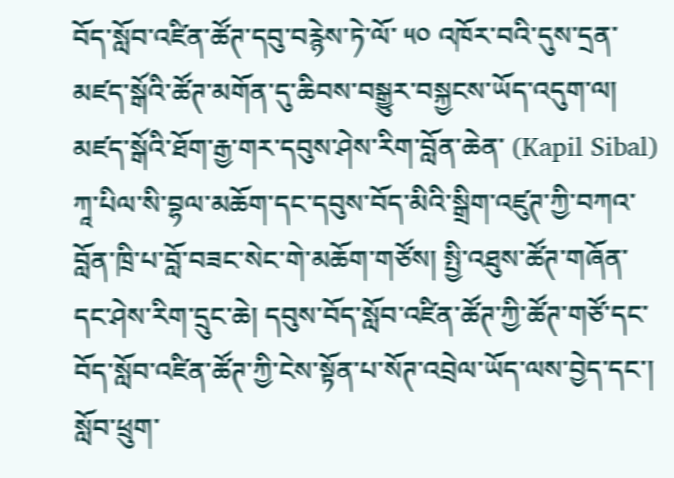བོད་སློབ་འཛིན་ཚོཊ་དབུ་བརྙེས་ཏེ་ལོ་ ༥༠ འཁོར་བའི་དུས་དྲན་མཛད་སྒོའི་ཚོཊ་མགོན་དུ་ཆིབས་བསྒྱུར་བསྐྱངས་ཡོད་འདུག་ལ། མཛད་སྒོའི་ཐོག་རྒྱ་གར་དབུས་ཤེས་རིག་བློན་ཆེན་ (Kapil Sibal) ཀཱ་པིལ་སི་བྷལ་མཆོག་དང་དབུས་བོད་མིའི་སྒྲིག་འཛུཊ་ཀྱི་བཀའ་བློན་ཁྲི་པ་བློ་བཟང་སེང་གེ་མཆོག་གཙོས། སྤྱི་འཐུས་ཚོཊ་གཞོན་དང་ཤེས་རིག་དྲུང་ཆེ། དབུས་བོད་སློབ་འཛིན་ཚོཊ་ཀྱི་ཚོཊ་གཙོ་དང་བོད་སློབ་འཛིན་ཚོཊ་ཀྱི་ངེས་སྟོན་པ་སོཊ་འབྲེལ་ཡོད་ལས་བྱེད་དང་། སློབ་ཕྲུག་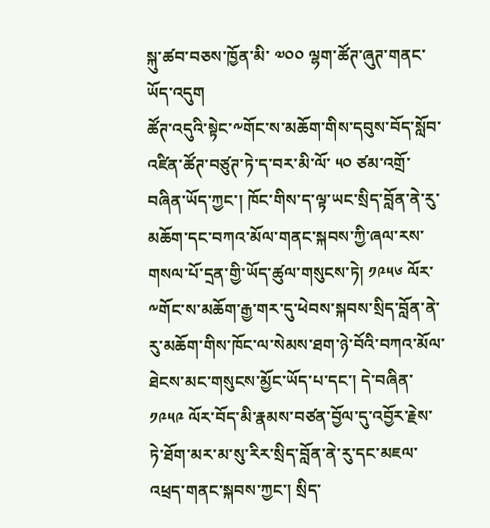སྐུ་ཚབ་བཅས་ཁྱོན་མི་ ༧༠༠ ལྷག་ཚོཊ་ཞུཊ་གནང་ཡོད་འདུག
ཚོཊ་འདུའི་སྟེང་༸གོང་ས་མཆོག་གིས་དབུས་བོད་སློབ་འཛིན་ཚོཊ་བཙུཊ་ཏེ་ད་བར་མི་ལོ་ ༥༠ ཙམ་འགྲོ་བཞིན་ཡོད་ཀྱང་། ཁོང་གིས་ད་ལྟ་ཡང་སྲིད་བློན་ནེ་རུ་མཆོག་དང་བཀའ་མོལ་གནང་སྐབས་ཀྱི་ཞལ་རས་གསལ་པོ་དྲན་གྱི་ཡོད་ཚུལ་གསུངས་ཏེ། ༡༩༥༦ ལོར་༸གོང་ས་མཆོག་རྒྱ་གར་དུ་ཕེབས་སྐབས་སྲིད་བློན་ནེ་རུ་མཆོག་གིས་ཁོང་ལ་སེམས་ཐག་ཉེ་བོའི་བཀའ་མོལ་ཐེངས་མང་གསུངས་མྱོང་ཡོད་པ་དང་། དེ་བཞིན་ ༡༩༥༩ ལོར་བོད་མི་རྣམས་བཙན་བྱོལ་དུ་འབྱོར་རྗེས་ཏེ་ཐོག་མར་མ་སུ་རིར་སྲིད་བློན་ནེ་རུ་དང་མཇལ་འཕྲད་གནང་སྐབས་ཀྱང་། སྲིད་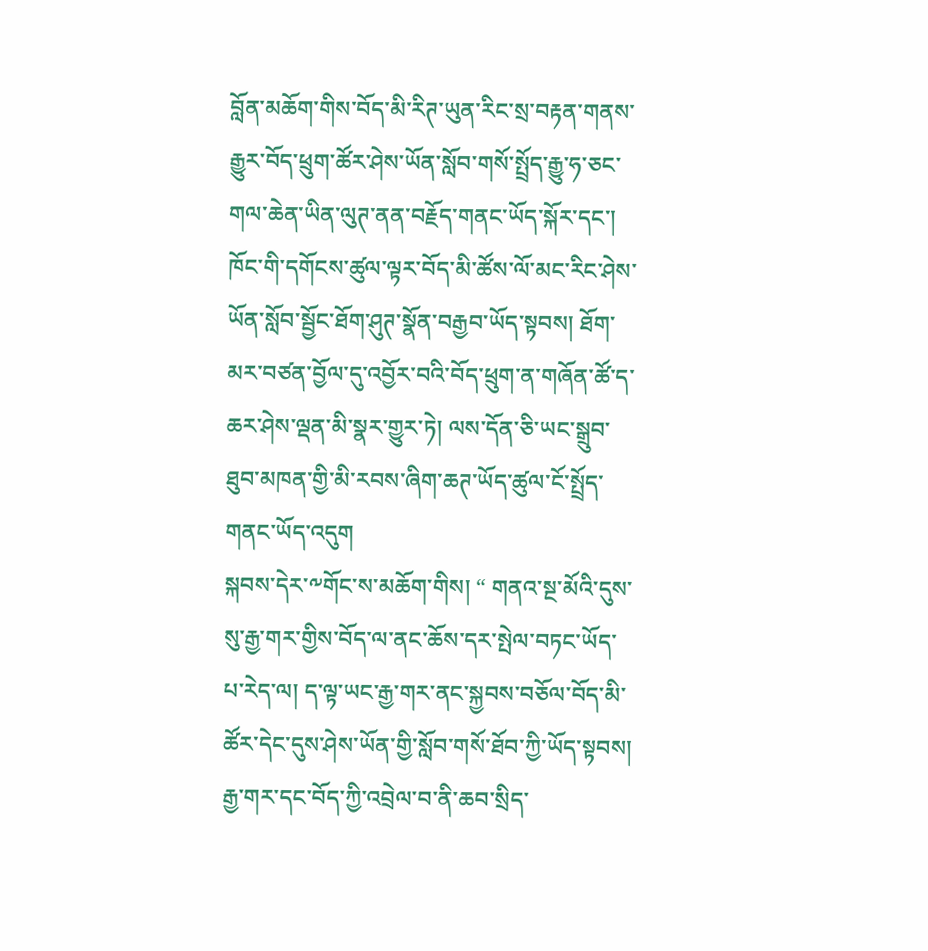བློན་མཆོག་གིས་བོད་མི་རིཊ་ཡུན་རིང་སྲ་བརྟན་གནས་རྒྱུར་བོད་ཕྲུག་ཚོར་ཤེས་ཡོན་སློབ་གསོ་སྤྲོད་རྒྱུ་ཧ་ཅང་གལ་ཆེན་ཡིན་ལུཊ་ནན་བརྗོད་གནང་ཡོད་སྐོར་དང་། ཁོང་གི་དགོངས་ཚུལ་ལྟར་བོད་མི་ཚོས་ལོ་མང་རིང་ཤེས་ཡོན་སློབ་སྦྱོང་ཐོག་ཤུཊ་སྣོན་བརྒྱབ་ཡོད་སྟབས། ཐོག་མར་བཙན་བྱོལ་དུ་འབྱོར་བའི་བོད་ཕྲུག་ན་གཞོན་ཚོ་ད་ཆར་ཤེས་ལྡན་མི་སྣར་གྱུར་ཏེ། ལས་དོན་ཅི་ཡང་སྒྲུབ་ཐུབ་མཁན་གྱི་མི་རབས་ཞིག་ཆཊ་ཡོད་ཚུལ་ངོ་སྤྲོད་གནང་ཡོད་འདུག
སྐབས་དེར་༸གོང་ས་མཆོག་གིས། “ གནའ་སྔ་མོའི་དུས་སུ་རྒྱ་གར་གྱིས་བོད་ལ་ནང་ཆོས་དར་སྤེལ་བཏང་ཡོད་པ་རེད་ལ། ད་ལྟ་ཡང་རྒྱ་གར་ནང་སྐྱབས་བཅོལ་བོད་མི་ཚོར་དེང་དུས་ཤེས་ཡོན་གྱི་སློབ་གསོ་ཐོབ་ཀྱི་ཡོད་སྟབས། རྒྱ་གར་དང་བོད་ཀྱི་འབྲེལ་བ་ནི་ཆབ་སྲིད་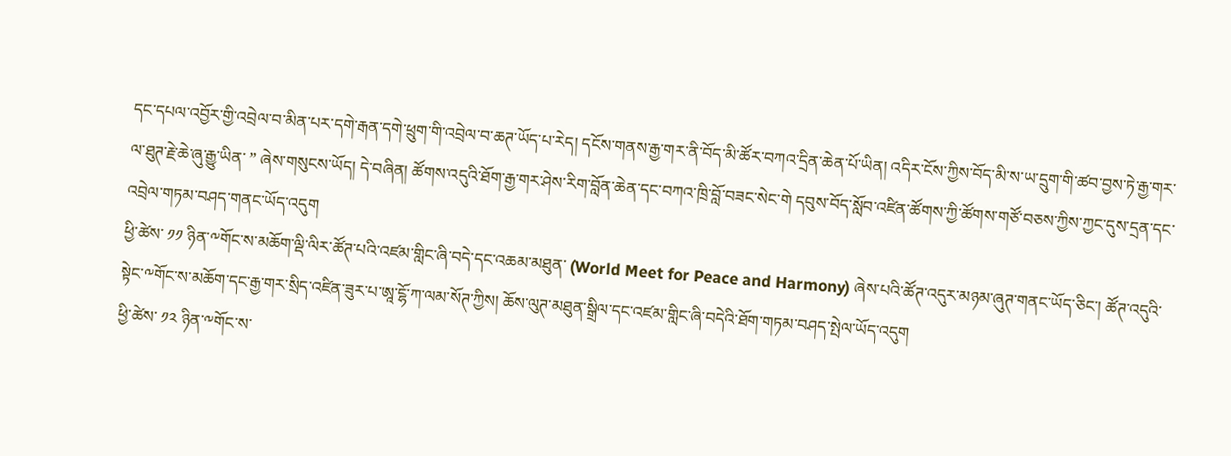དང་དཔལ་འབྱོར་གྱི་འབྲེལ་བ་མིན་པར་དགེ་རྒན་དགེ་ཕྲུག་གི་འབྲེལ་བ་ཆཊ་ཡོད་པ་རེད། དངོས་གནས་རྒྱ་གར་ནི་བོད་མི་ཚོར་བཀའ་དྲིན་ཆེན་པོ་ཡིན། འདིར་ངོས་ཀྱིས་བོད་མི་ས་ཡ་དྲུག་གི་ཚབ་བྱས་ཏེ་རྒྱ་གར་ལ་ཐུཊ་རྗེ་ཆེ་ཞུ་རྒྱུ་ཡིན་ ” ཞེས་གསུངས་ཡོད། དེ་བཞིན། ཚོགས་འདུའི་ཐོག་རྒྱ་གར་ཤེས་རིག་བློན་ཆེན་དང་བཀའ་ཁྲི་བློ་བཟང་སེང་གེ དབུས་བོད་སློབ་འཛིན་ཚོགས་ཀྱི་ཚོགས་གཙོ་བཅས་ཀྱིས་ཀྱང་དུས་དྲན་དང་འབྲེལ་གཏམ་བཤད་གནང་ཡོད་འདུག
ཕྱི་ཚེས་ ༡༡ ཉིན་༸གོང་ས་མཆོག་ལྡི་ལིར་ཚོཊ་པའི་འཛམ་གླིང་ཞི་བདེ་དང་འཆམ་མཐུན་ (World Meet for Peace and Harmony) ཞེས་པའི་ཚོཊ་འདུར་མཉམ་ཞུཊ་གནང་ཡོད་ཅིང་། ཚོཊ་འདུའི་སྟེང་༸གོང་ས་མཆོག་དང་རྒྱ་གར་སྲིད་འཛིན་ཟུར་པ་ཨཱ་ངྷོ་ཀ་ལམ་སོཊ་ཀྱིས། ཆོས་ལུཊ་མཐུན་སྒྲིལ་དང་འཛམ་གླིང་ཞི་བདེའི་ཐོག་གཏམ་བཤད་སྤེལ་ཡོད་འདུག
ཕྱི་ཚེས་ ༡༢ ཉིན་༸གོང་ས་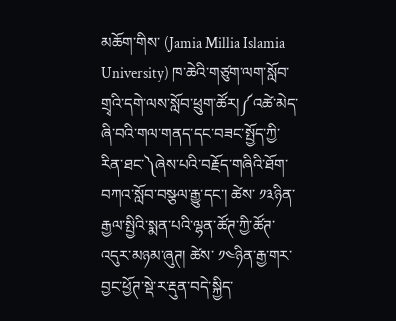མཆོག་གིས་ (Jamia Millia Islamia University) ཁ་ཆེའི་གཙུག་ལག་སློབ་གྲྭའི་དགེ་ལས་སློབ་ཕྲུག་ཚོར།༼འཚེ་མེད་ཞི་བའི་གལ་གནད་དང་བཟང་སྤྱོད་ཀྱི་རིན་ཐང་༽ཞེས་པའི་བརྗོད་གཞིའི་ཐོག་བཀའ་སློབ་བསྩལ་རྒྱུ་དང་། ཚེས་ ༡༣ཉིན་རྒྱལ་སྤྱིའི་སྨན་པའི་ལྷན་ཚོཊ་ཀྱི་ཚོཊ་འདུར་མཉམ་ཞུཊ། ཚེས་ ༡༤ཉིན་རྒྱ་གར་བྱང་ཕྱོཊ་སྡེ་ར་རྡུན་བདེ་སྐྱིད་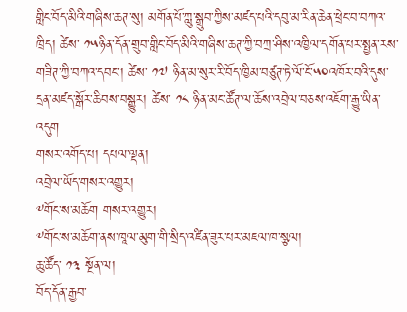གླིང་བོད་མིའི་གཞིས་ཆཊ་སུ། མགོན་པོ་ཀླུ་སྒྲུབ་ཀྱིས་མཛད་པའི་དབུ་མ་རིན་ཆེན་ཕྲེང་བ་བཀའ་ཁྲིད། ཚེས་ ༡༥ཉིན་དོན་གྲུབ་གླིང་བོད་མིའི་གཞིས་ཆཊ་ཀྱི་བཀྲ་ཤིས་འཁྱིལ་དགོན་པར་སྤྱན་རས་གཟིཊ་ཀྱི་བཀའ་དབང་། ཚེས་ ༡༧ ཉིན་མ་སུར་རི་བོད་ཁྱིམ་བཙུཊ་ཏེ་ལོ་ངོ་༥༠འཁོར་བའི་དུས་དྲན་མཛད་སྒོར་ཆིབས་བསྒྱུར། ཚེས་ ༡༨ ཉིན་མང་ཚོཊ་ལ་ཆོས་འབྲེལ་བཅས་འཇོག་རྒྱུ་ཡིན་འདུག
གསར་འགོད་པ། དཔལ་ལྡན།
འབྲེལ་ཡོད་གསར་འགྱུར།
༸གོང་ས་མཆོག གསར་འགྱུར།
༸གོང་ས་མཆོག་ནས་ཁཱལ་མུག་གི་སྲིད་འཛིན་ཟུར་པར་མཇལ་ཁ་སྩལ།
ཆུ་ཚོད་ ༡༣ སྔོན་ལ།
བོད་དོན་རྒྱབ་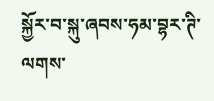སྐྱོར་བ་སྐུ་ཞབས་ཧམ་བྷར་ཊི་ལགས་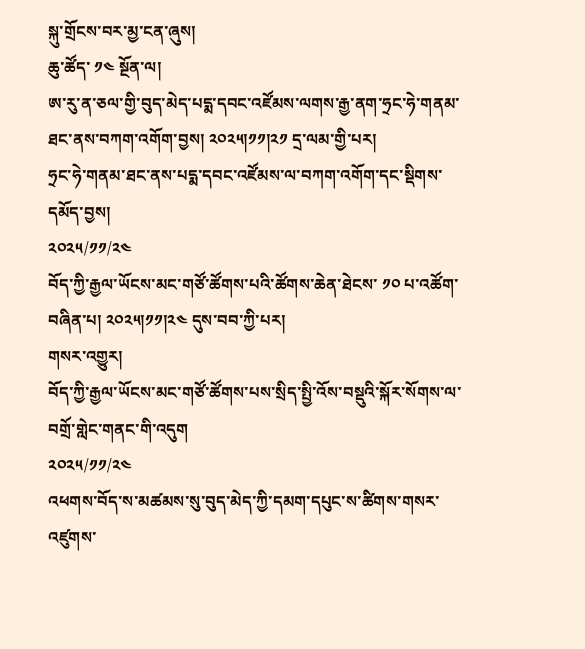སྐུ་གྲོངས་བར་མྱ་ངན་ཞུས།
ཆུ་ཚོད་ ༡༤ སྔོན་ལ།
ཨ་རུ་ན་ཅལ་གྱི་བུད་མེད་པདྨ་དབང་འཛོམས་ལགས་རྒྱ་ནག་ཧྲང་ཧེ་གནམ་ཐང་ནས་བཀག་འགོག་བྱས། ༢༠༢༥།༡༡།༢༡ དྲ་ལམ་གྱི་པར།
ཧྲང་ཧེ་གནམ་ཐང་ནས་པདྨ་དབང་འཛོམས་ལ་བཀག་འགོག་དང་སྡིགས་དམོད་བྱས།
༢༠༢༥/༡༡/༢༤
བོད་ཀྱི་རྒྱལ་ཡོངས་མང་གཙོ་ཚོགས་པའི་ཚོགས་ཆེན་ཐེངས་ ༡༠ པ་འཚོག་བཞིན་པ། ༢༠༢༥།༡༡།༢༤ དུས་བབ་ཀྱི་པར།
གསར་འགྱུར།
བོད་ཀྱི་རྒྱལ་ཡོངས་མང་གཙོ་ཚོགས་པས་སྲིད་སྤྱི་འོས་བསྡུའི་སྐོར་སོགས་ལ་བགྲོ་གླེང་གནང་གི་འདུག
༢༠༢༥/༡༡/༢༤
འཕགས་བོད་ས་མཚམས་སུ་བུད་མེད་ཀྱི་དམག་དཔུང་ས་ཚིགས་གསར་འཛུགས་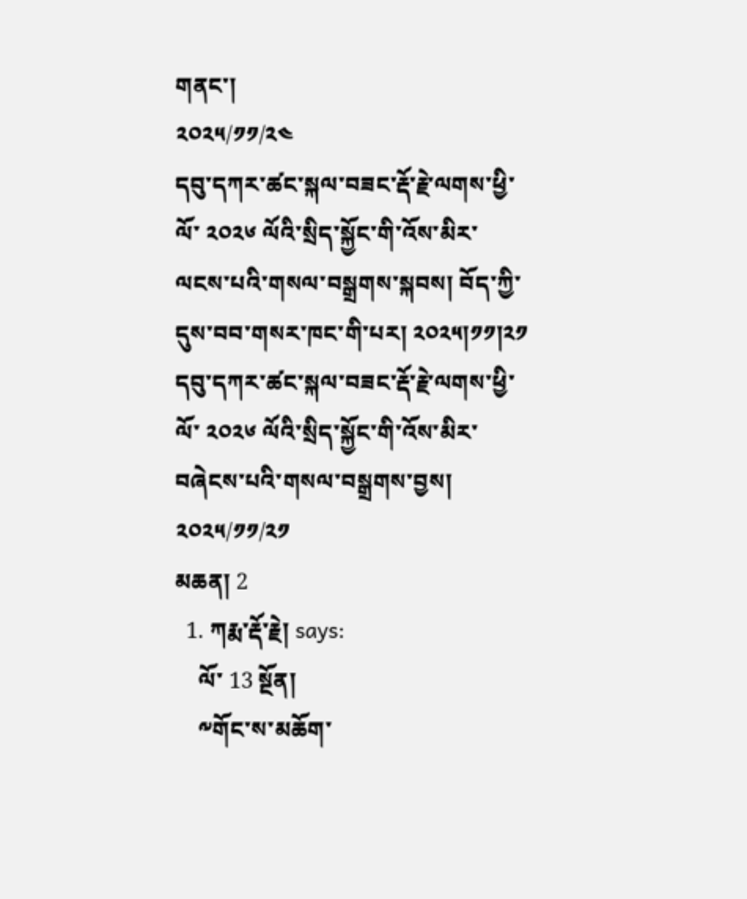གནང་།
༢༠༢༥/༡༡/༢༤
དབུ་དཀར་ཚང་སྐལ་བཟང་རྡོ་རྗེ་ལགས་ཕྱི་ལོ་ ༢༠༢༦ ལོའི་སྲིད་སྐྱོང་གི་འོས་མིར་ལངས་པའི་གསལ་བསྒྲགས་སྐབས། བོད་ཀྱི་དུས་བབ་གསར་ཁང་གི་པར། ༢༠༢༥།༡༡།༢༡
དབུ་དཀར་ཚང་སྐལ་བཟང་རྡོ་རྗེ་ལགས་ཕྱི་ལོ་ ༢༠༢༦ ལོའི་སྲིད་སྐྱོང་གི་འོས་མིར་བཞེངས་པའི་གསལ་བསྒྲགས་བྱས།
༢༠༢༥/༡༡/༢༡
མཆན། 2
  1. ཀརྨ་རྡོ་རྗེ། says:
    ལོ་ 13 སྔོན།
    ༸གོང་ས་མཆོག་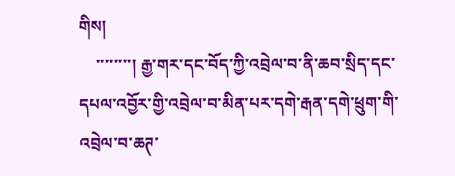གིས།
    ་་་་་་་་། རྒྱ་གར་དང་བོད་ཀྱི་འབྲེལ་བ་ནི་ཆབ་སྲིད་དང་དཔལ་འབྱོར་གྱི་འབྲེལ་བ་མིན་པར་དགེ་རྒན་དགེ་ཕྲུག་གི་འབྲེལ་བ་ཆཊ་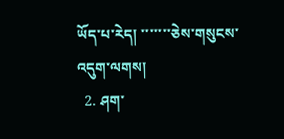ཡོད་པ་རེད། ་་་་་་་ཅེས་གསུངས་འདུག་ལགས།
  2. ཤག་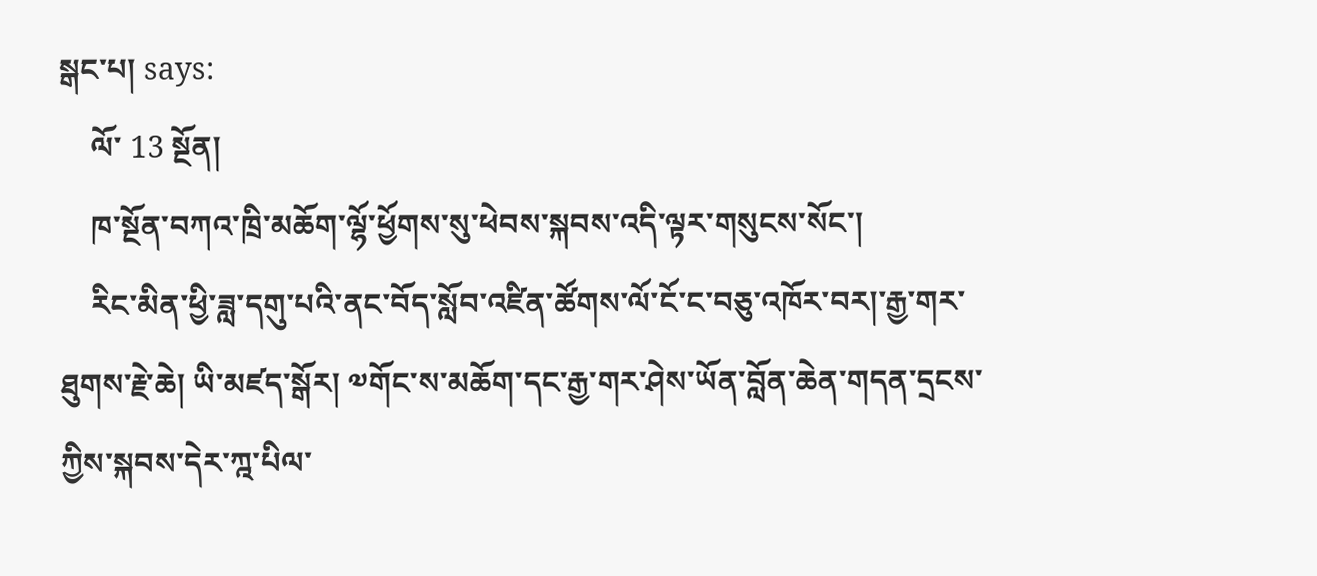སྒང་པ། says:
    ལོ་ 13 སྔོན།
    ཁ་སྔོན་བཀའ་ཁྲི་མཆོག་ལྷོ་ཕྱོགས་སུ་ཕེབས་སྐབས་འདི་ལྟར་གསུངས་སོང་།
    རིང་མིན་ཕྱི་ཟླ་དགུ་པའི་ནང་བོད་སློབ་འཛིན་ཚོགས་ལོ་ངོ་ང་བཅུ་འཁོར་བར།་རྒྱ་གར་ཐུགས་རྗེ་ཆེ། ཡི་མཛད་སྒོར། ༧གོང་ས་མཆོག་དང་རྒྱ་གར་ཤེས་ཡོན་བློན་ཆེན་གདན་དྲངས་ཀྱིས་སྐབས་དེར་ཀྰ་པིལ་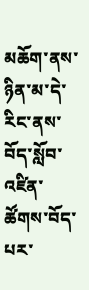མཆོག་ནས་ཉིན་མ་དེ་རིང་ནས་བོད་སློབ་འཛིན་ཚོགས་བོད་པར་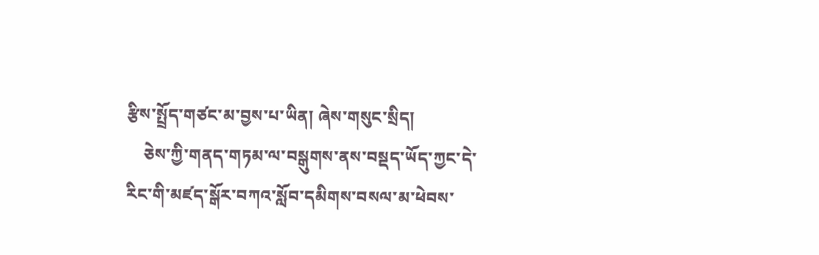རྩིས་སྤྲོད་གཙང་མ་བྱས་པ་ཡིན། ཞེས་གསུང་སྲིད།
    ཅེས་ཀྱི་གནད་གཏམ་ལ་བསྒུགས་ནས་བསྡད་ཡོད་ཀྱང་དེ་རིང་གི་མཛད་སྒོར་བཀའ་སློབ་དམིགས་བསལ་མ་ཕེབས་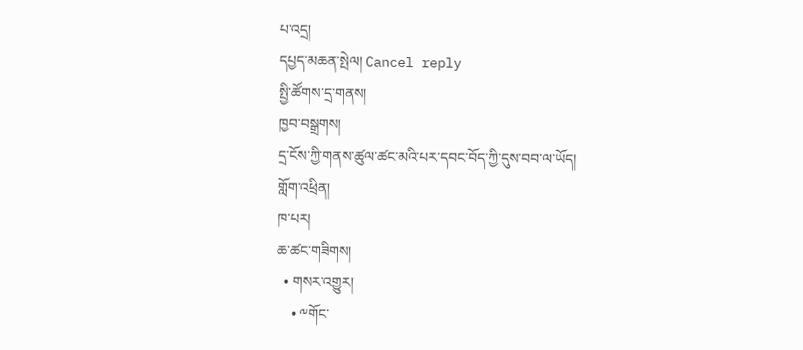པ་འདྲ།
དཔྱད་མཆན་སྤེལ། Cancel reply
སྤྱི་ཚོགས་དྲ་གནས།
ཁྱབ་བསྒྲགས།
དྲ་ངོས་ཀྱི་གནས་ཚུལ་ཚང་མའི་པར་དབང་བོད་ཀྱི་དུས་བབ་ལ་ཡོད།
གློག་འཕྲིན།
ཁ་པར།
ཆ་ཚང་གཟིགས།
  • གསར་འགྱུར།
    • ༸གོང་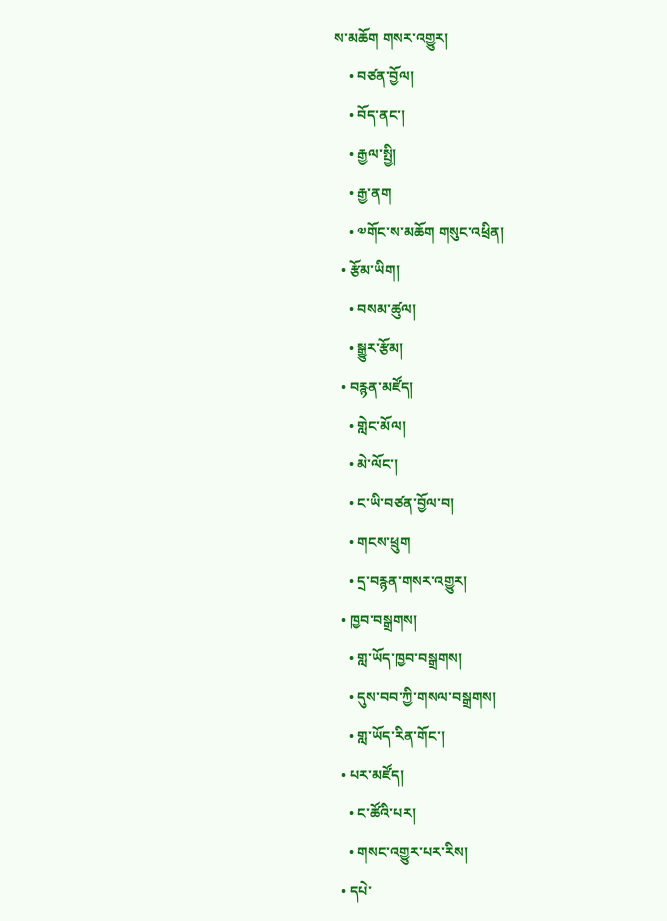ས་མཆོག གསར་འགྱུར།
    • བཙན་བྱོལ།
    • བོད་ནང་།
    • རྒྱལ་སྤྱི།
    • རྒྱ་ནག
    • ༧གོང་ས་མཆོག གསུང་འཕྲིན།
  • རྩོམ་ཡིག།
    • བསམ་ཚུལ།
    • སྒྱུར་རྩོམ།
  • བརྙན་མཛོད།
    • གླེང་མོལ།
    • མེ་ལོང་།
    • ང་ཡི་བཙན་བྱོལ་བ།
    • གངས་ཕྲུག
    • དྲ་བརྙན་གསར་འགྱུར།
  • ཁྱབ་བསྒྲགས།
    • གླ་ཡོད་ཁྱབ་བསྒྲགས།
    • དུས་བབ་ཀྱི་གསལ་བསྒྲགས།
    • གླ་ཡོད་རིན་གོང་།
  • པར་མཛོད།
    • ང་ཚོའི་པར།
    • གསང་འགྱུར་པར་རིས།
  • དཔེ་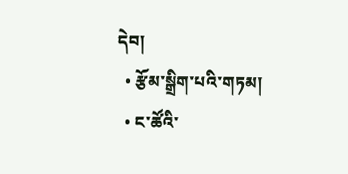དེབ།
  • རྩོམ་སྒྲིག་པའི་གཏམ།
  • ང་ཚོའི་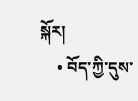སྐོར།
    • བོད་ཀྱི་དུས་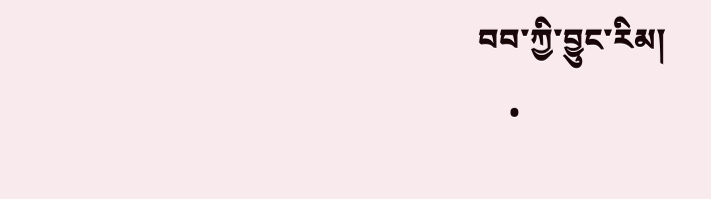བབ་ཀྱི་བྱུང་རིམ།
    •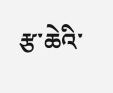རྩ་ཆེའི་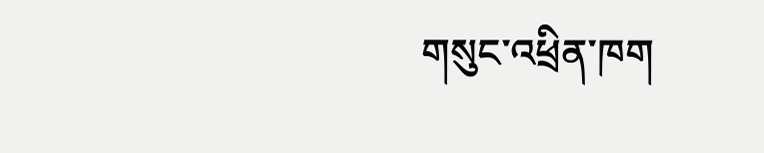གསུང་འཕྲིན་ཁག